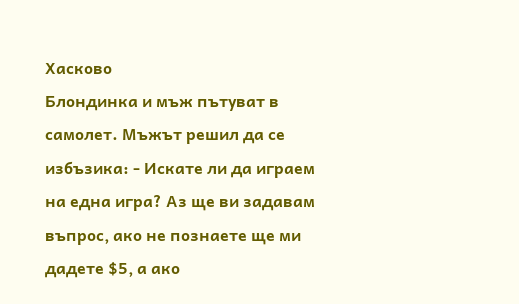Хасково
Блондинка и мъж пътуват в самолет. Мъжът решил да се избъзика: - Искате ли да играем на една игра? Аз ще ви задавам въпрос, ако не познаете ще ми дадете $5, а ако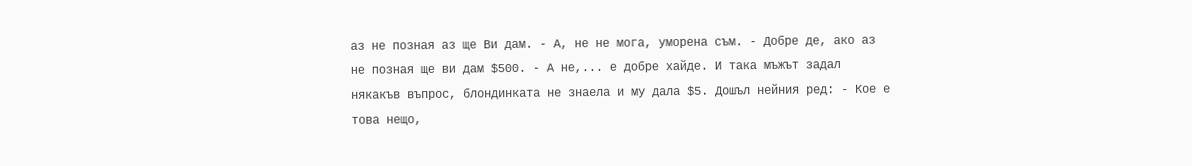аз не позная аз ще Ви дам. - А, не не мога, уморена съм. - Добре де, ако аз не позная ще ви дам $500. - А не,... е добре хайде. И така мъжът задал някакъв въпрос, блондинката не знаела и му дала $5. Дошъл нейния ред: - Кое е това нещо,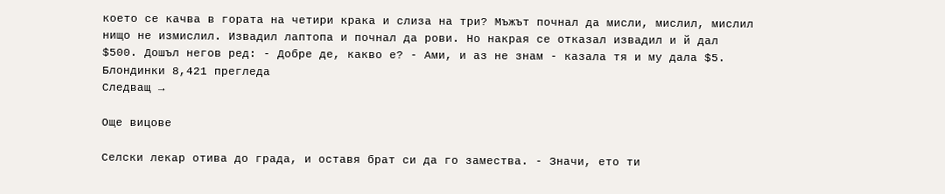което се качва в гората на четири крака и слиза на три? Мъжът почнал да мисли, мислил, мислил нищо не измислил. Извадил лаптопа и почнал да рови. Но накрая се отказал извадил и й дал $500. Дошъл негов ред: - Добре де, какво е? - Ами, и аз не знам - казала тя и му дала $5.
Блондинки 8,421 прегледа
Следващ →

Още вицове

Селски лекар отива до града, и оставя брат си да го замества. - Значи, ето ти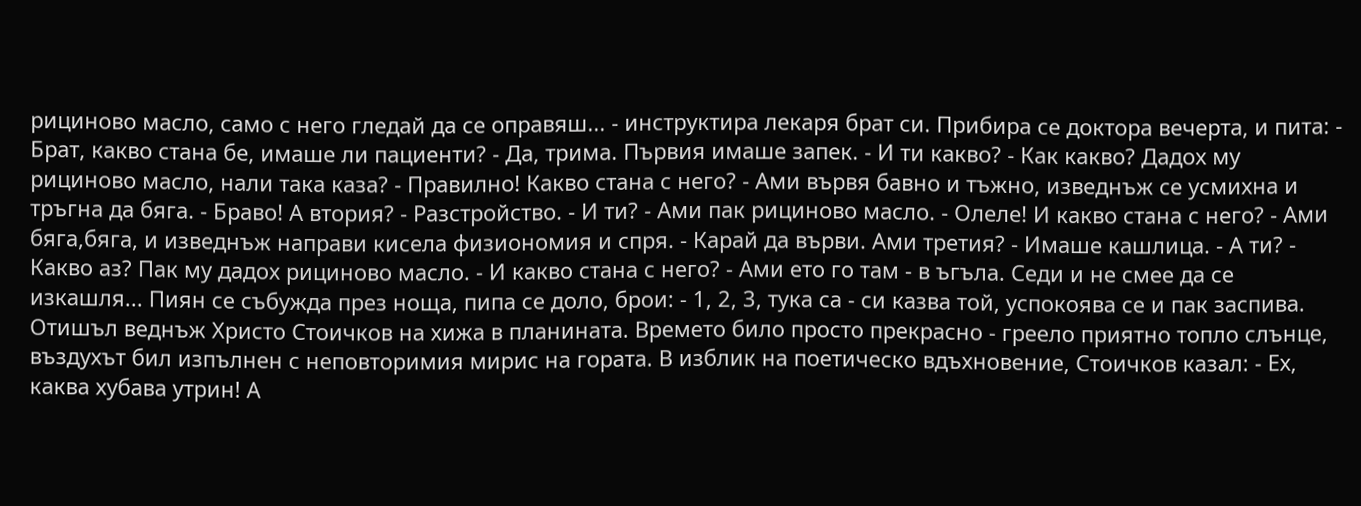рициново масло, само с него гледай да се оправяш... - инструктира лекаря брат си. Прибира се доктора вечерта, и пита: - Брат, какво стана бе, имаше ли пациенти? - Да, трима. Първия имаше запек. - И ти какво? - Как какво? Дадох му рициново масло, нали така каза? - Правилно! Какво стана с него? - Ами вървя бавно и тъжно, изведнъж се усмихна и тръгна да бяга. - Браво! А втория? - Разстройство. - И ти? - Ами пак рициново масло. - Олеле! И какво стана с него? - Ами бяга,бяга, и изведнъж направи кисела физиономия и спря. - Карай да върви. Ами третия? - Имаше кашлица. - А ти? - Какво аз? Пак му дадох рициново масло. - И какво стана с него? - Ами ето го там - в ъгъла. Седи и не смее да се изкашля... Пиян се събужда през ноща, пипа се доло, брои: - 1, 2, 3, тука са - си казва той, успокоява се и пак заспива. Отишъл веднъж Христо Стоичков на хижа в планината. Времето било просто прекрасно - греело приятно топло слънце, въздухът бил изпълнен с неповторимия мирис на гората. В изблик на поетическо вдъхновение, Стоичков казал: - Ех, каква хубава утрин! А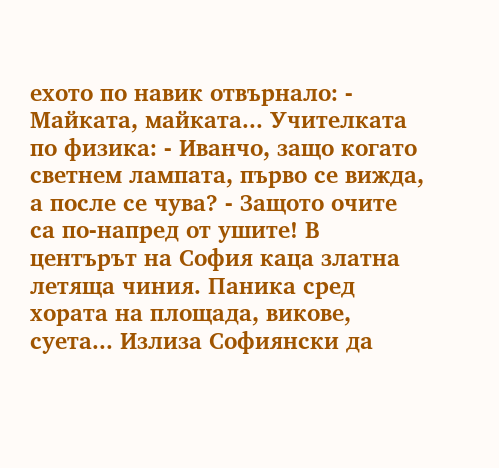ехото по навик отвърнало: - Майката, майката... Учителката по физика: - Иванчо, защо когато светнем лампата, първо се вижда, а после се чува? - Защото очите са по-напред от ушите! В центърът на София каца златна летяща чиния. Паника сред хората на площада, викове, суета... Излиза Софиянски да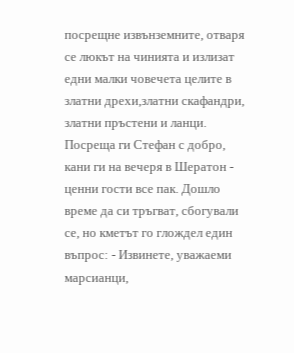посрещне извънземните, отваря се люкът на чинията и излизат едни малки човечета целите в златни дрехи,златни скафандри, златни пръстени и ланци. Посреща ги Стефан с добро, кани ги на вечеря в Шератон - ценни гости все пак. Дошло време да си тръгват, сбогували се, но кметът го глождел един въпрос: - Извинете, уважаеми марсианци,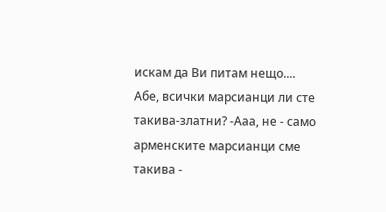искам да Ви питам нещо.... Абе, всички марсианци ли сте такива-златни? -Ааа, не - само арменските марсианци сме такива -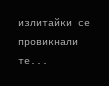излитайки се провикнали те...